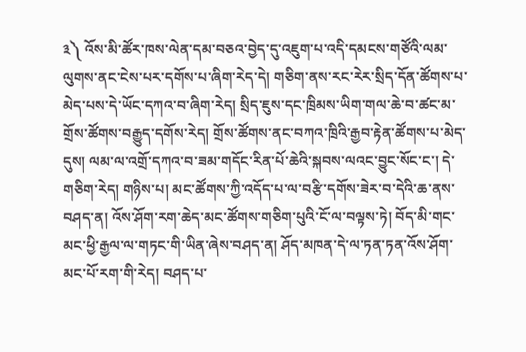༣༽ འོས་མི་ཚོར་ཁས་ལེན་དམ་བཅའ་བྱེད་དུ་འཇུག་པ་འདི་དམངས་གཙོའི་ལམ་ལུགས་ནང་ངེས་པར་དགོས་པ་ཞིག་རེད་དེ། གཅིག་ནས་རང་རེར་སྲིད་དོན་ཚོགས་པ་མེད་པས་དེ་ཡོང་དཀའ་བ་ཞིག་རེད། སྲིད་ཇུས་དང་ཁྲིམས་ཡིག་གལ་ཆེ་བ་ཚང་མ་གྲོས་ཚོགས་བརྒྱུད་དགོས་རེད། གྲོས་ཚོགས་ནང་བཀའ་ཁྲིའི་རྒྱབ་རྟེན་ཚོགས་པ་མེད་དུས། ལམ་ལ་འགྲོ་དཀའ་བ་ཟམ་གདོང་རིན་པོ་ཆེའི་སྐབས་ལའང་བྱུང་སོང་ང་། དེ་གཅིག་རེད། གཉིས་པ། མང་ཚོགས་ཀྱི་འདོད་པ་ལ་བརྩི་དགོས་ཟེར་བ་དེའི་ཆ་ནས་བཤད་ན། འོས་ཤོག་རག་ཆེད་མང་ཚོགས་གཅིག་པུའི་ངོ་ལ་བལྟས་ཏེ། བོད་མི་གང་མང་ཕྱི་རྒྱལ་ལ་གཏང་གི་ཡིན་ཞེས་བཤད་ན། ཤོད་མཁན་དེ་ལ་ཏན་ཏན་འོས་ཤོག་མང་པོ་རག་གི་རེད། བཤད་པ་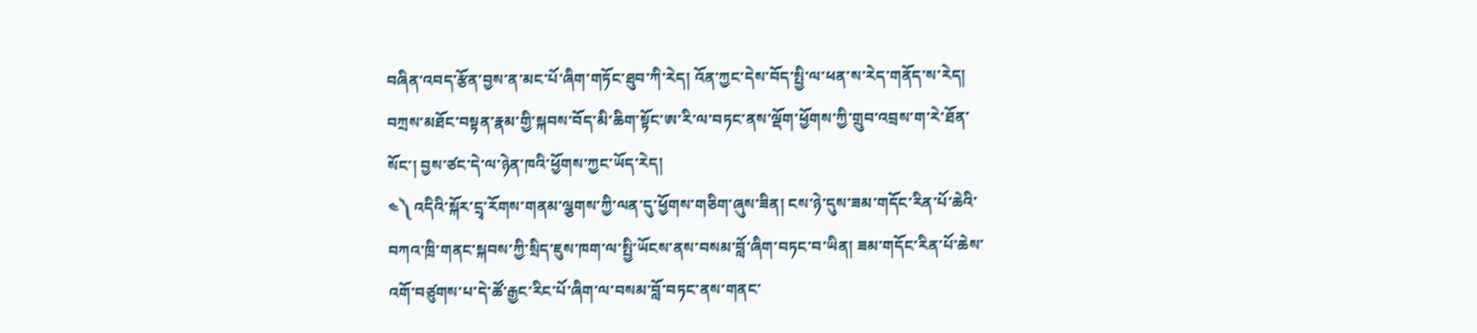བཞིན་འབད་རྩོན་བྱས་ན་མང་པོ་ཞིག་གཏོང་ཐུབ་ཀི་རེད། འོན་ཀྱང་དེས་བོད་སྤྱི་ལ་ཕན་ས་རེད་གནོད་ས་རེད། བཀྲས་མཐོང་བསྟན་རྣམ་གྱི་སྐབས་བོད་མི་ཆིག་སྟོང་ཨ་རི་ལ་བཏང་ནས་ལྡོག་ཕྱོགས་ཀྱི་གྲུབ་འབྲས་ག་རེ་ཐོན་སོང་། བྱས་ཙང་དེ་ལ་ཉེན་ཁའི་ཕྱོགས་ཀྱང་ཡོད་རེད།
༤༽ འདིའི་སྐོར་དྲྭ་རོགས་གནམ་ལྕགས་ཀྱི་ལན་དུ་ཕྱོགས་གཅིག་ཞུས་ཟིན། ངས་ཉེ་དུས་ཟམ་གདོང་རིན་པོ་ཆེའི་བཀའ་ཁྲི་གནང་སྐབས་ཀྱི་སྲིད་ཇུས་ཁག་ལ་སྤྱི་ཡོངས་ནས་བསམ་བློ་ཞིག་བཏང་བ་ཡིན། ཟམ་གདོང་རིན་པོ་ཆེས་འགོ་བཙུགས་པ་དེ་ཚོ་རྒྱང་རིང་པོ་ཞིག་ལ་བསམ་བློ་བཏང་ནས་གནང་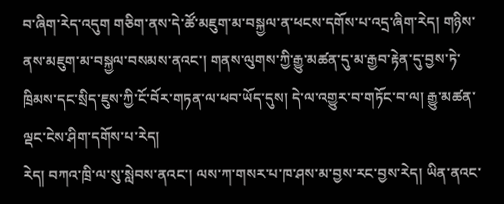བ་ཞིག་རེད་འདུག གཅིག་ནས་དེ་ཚོ་མཇུག་མ་བསྐྱལ་ན་ཕངས་དགོས་པ་འདྲ་ཞིག་རེད། གཉིས་ནས་མཇུག་མ་བསྐྱལ་བསམས་ནའང་། གནས་ལུགས་ཀྱི་རྒྱུ་མཚན་དུ་མ་རྒྱབ་རྟེན་དུ་བྱས་ཏེ་ཁྲིམས་དང་སྲིད་ཇུས་ཀྱི་ངོ་བོར་གཏན་ལ་ཕབ་ཡོད་དུས། དེ་ལ་འགྱུར་བ་གཏོང་བ་ལ། རྒྱུ་མཚན་ལྡང་ངེས་ཤིག་དགོས་པ་རེད།
རེད། བཀའ་ཁྲི་ལ་སུ་སླེབས་ནའང་། ལས་ཀ་གསར་པ་ཁ་ཤས་མ་བྱས་རང་བྱས་རེད། ཡིན་ནའང་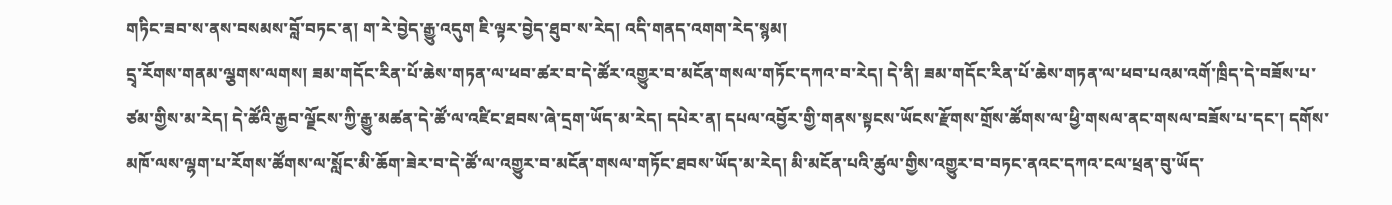གཏིང་ཟབ་ས་ནས་བསམས་བློ་བཏང་ན། ག་རེ་བྱེད་རྒྱུ་འདུག ཇི་ལྟར་བྱེད་ཐུབ་ས་རེད། འདི་གནད་འགག་རེད་སྙམ།
དྲྭ་རོགས་གནམ་ལྕགས་ལགས། ཟམ་གདོང་རིན་པོ་ཆེས་གཏན་ལ་ཕབ་ཚར་བ་དེ་ཚོར་འགྱུར་བ་མངོན་གསལ་གཏོང་དཀའ་བ་རེད། དེ་ནི། ཟམ་གདོང་རིན་པོ་ཆེས་གཏན་ལ་ཕབ་པའམ་འགོ་ཁྲིད་དེ་བཟོས་པ་ཙམ་གྱིས་མ་རེད། དེ་ཚོའི་རྒྱབ་ལྗོངས་ཀྱི་རྒྱུ་མཚན་དེ་ཚོ་ལ་འཛིང་ཐབས་ཞེ་དྲག་ཡོད་མ་རེད། དཔེར་ན། དཔལ་འབྱོར་གྱི་གནས་སྟངས་ཡོངས་རྫོགས་གྲོས་ཚོགས་ལ་ཕྱི་གསལ་ནང་གསལ་བཟོས་པ་དང་། དགོས་མཁོ་ལས་ལྷག་པ་རོགས་ཚོགས་ལ་སློང་མི་ཆོག་ཟེར་བ་དེ་ཚོ་ལ་འགྱུར་བ་མངོན་གསལ་གཏོང་ཐབས་ཡོད་མ་རེད། མི་མངོན་པའི་ཚུལ་གྱིས་འགྱུར་བ་བཏང་ནའང་དཀའ་ངལ་ཕྲན་བུ་ཡོད་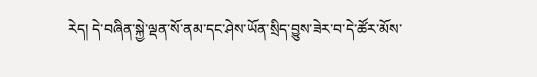རེད། དེ་བཞིན་སྐྱེ་ལྡན་སོ་ནམ་དང་ཤེས་ཡོན་སྲིད་བྱུས་ཟེར་བ་དེ་ཚོར་མོས་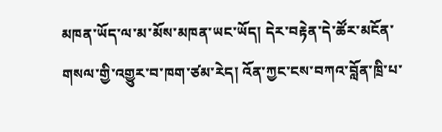མཁན་ཡོད་ལ་མ་མོས་མཁན་ཡང་ཡོད། དེར་བརྟེན་དེ་ཚོར་མངོན་གསལ་གྱི་འགྱུར་བ་ཁག་ཙམ་རེད། འོན་ཀྱང་ངས་བཀའ་བློན་ཁྲི་པ་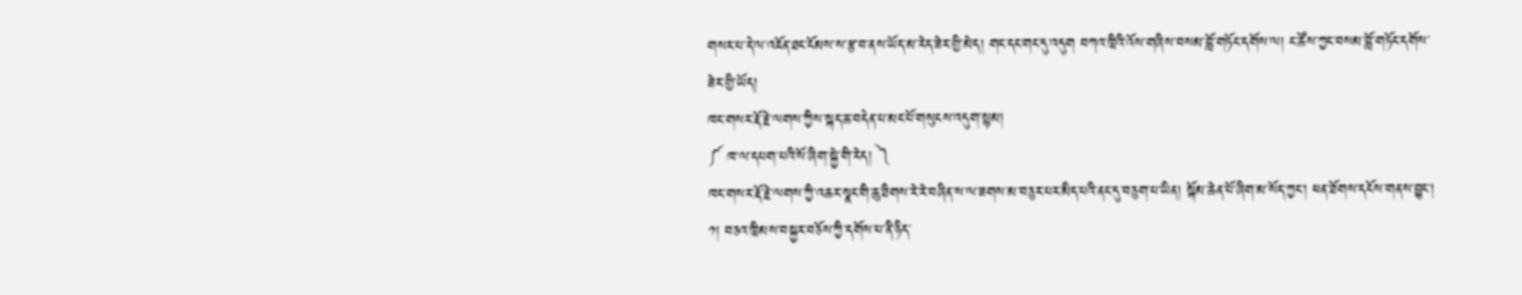གསར་པ་དེ་ལ་འཇོན་ཐང་ངོམས་ས་རྩ་བ་ནས་ཡོད་མ་རེད་ཟེར་གྱི་མེད། གང་དང་གང་དུ་འདུག བཀའ་ཁྲིའི་འོས་གཞིས་བསམ་བློ་གཏོང་དགོས་ལ། ང་ཚོས་ཀྱང་བསམ་བློ་གཏོང་དགོས་ཟེར་གྱི་ཡོད།
ཁང་གསར་རྡོ་རྗེ་ལགས་ཀྱིས་སྐད་ཆ་བདེན་པ་མང་པོ་གསུངས་འདུག་སྙམ།
༼ ཁ་ལ་དཔག་པའི་སོ་ཞིག་སྐྱེ་གི་རེད། ༽
ཁང་གསར་རྡོ་རྗེ་ལགས་ཀྱི་འཆར་སྣང་གི་ཆུ་ཐིགས་རེ་རེ་བཞིན་ས་ལ་ཟགས་མ་བཅུར་པར་མིད་པའི་ནང་དུ་བཅུག་པ་ཡིན། སྐོམ་ཆེན་པོ་ཞིག་མ་སོད་ཀྱང་། ཕན་ཐོགས་དངོས་གནས་བྱུང་།
༡། བཅའ་ཁྲིམས་བསྐྱར་བཅོས་ཀྱི་དགོས་པ་ནི་ཉིད་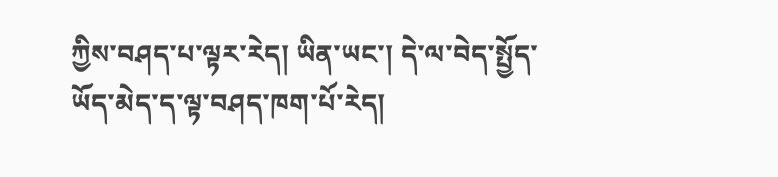ཀྱིས་བཤད་པ་ལྟར་རེད། ཡིན་ཡང་། དེ་ལ་བེད་སྤྱོད་ཡོད་མེད་ད་ལྟ་བཤད་ཁག་པོ་རེད།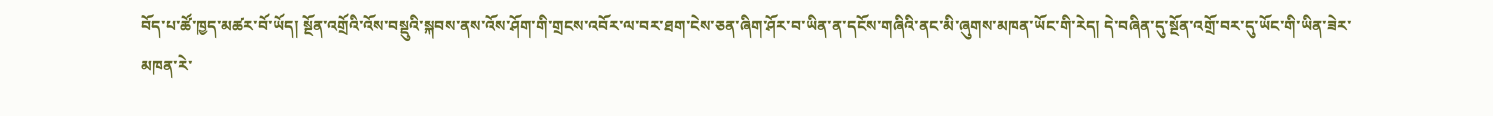བོད་པ་ཚོ་ཁྱད་མཚར་བོ་ཡོད། སྔོན་འགྲོའི་འོས་བསྡུའི་སྐབས་ནས་འོས་ཤོག་གི་གྲངས་འབོར་ལ་བར་ཐག་ངེས་ཅན་ཞིག་ཤོར་བ་ཡིན་ན་དངོས་གཞིའི་ནང་མི་ཞུགས་མཁན་ཡོང་གི་རེད། དེ་བཞིན་དུ་སྔོན་འགྲོ་བར་དུ་ཡོང་གི་ཡིན་ཟེར་མཁན་རེ་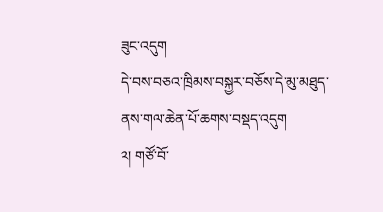ཟུང་འདུག
དེ་བས་བཅའ་ཁྲིམས་བསྐྱར་བཅོས་དེ་མུ་མཐུད་ནས་གལ་ཆེན་པོ་ཆགས་བསྡད་འདུག
༢། གཙོ་བོ་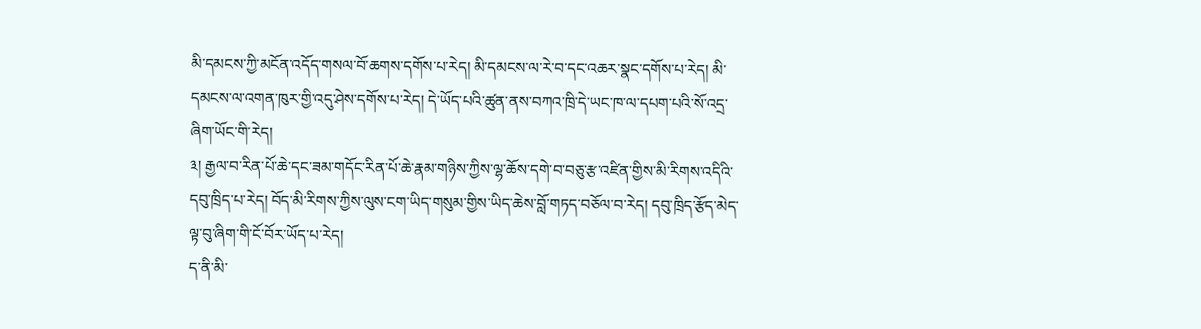མི་དམངས་ཀྱི་མངོན་འདོད་གསལ་བོ་ཆགས་དགོས་པ་རེད། མི་དམངས་ལ་རེ་བ་དང་འཆར་སྣང་དགོས་པ་རེད། མི་དམངས་ལ་འགན་ཁུར་གྱི་འདུ་ཤེས་དགོས་པ་རེད། དེ་ཡོད་པའི་ཚུན་ནས་བཀའ་ཁྲི་དེ་ཡང་ཁ་ལ་དཔག་པའི་སོ་འདྲ་ཞིག་ཡོང་གི་རེད།
༣། རྒྱལ་བ་རིན་པོ་ཆེ་དང་ཟམ་གདོང་རིན་པོ་ཆེ་རྣམ་གཉིས་ཀྱིས་ལྷ་ཆོས་དགེ་བ་བཅུ་རྩ་འཛིན་གྱིས་མི་རིགས་འདིའི་དབུ་ཁྲིད་པ་རེད། བོད་མི་རིགས་ཀྱིས་ལུས་ངག་ཡིད་གསུམ་གྱིས་ཡིད་ཆེས་བློ་གཏད་བཅོལ་བ་རེད། དབུ་ཁྲིད་རྩོད་མེད་ལྟ་བུ་ཞིག་གི་ངོ་བོར་ཡོད་པ་རེད།
ད་ནི་མི་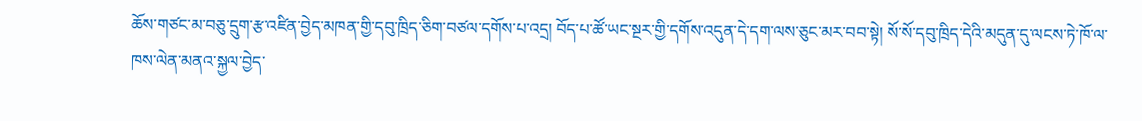ཆོས་གཙང་མ་བཅུ་དྲུག་རྩ་འཛིན་བྱེད་མཁན་གྱི་དབུ་ཁྲིད་ཅིག་བཙལ་དགོས་པ་འདྲ། བོད་པ་ཚོ་ཡང་སྔར་གྱི་དགོས་འདུན་དེ་དག་ལས་ཅུང་མར་བབ་སྟེ། སོ་སོ་དབུ་ཁྲིད་དེའི་མདུན་དུ་ལངས་ཏེ་ཁོ་ལ་ཁས་ལེན་མནའ་སྐྱལ་བྱེད་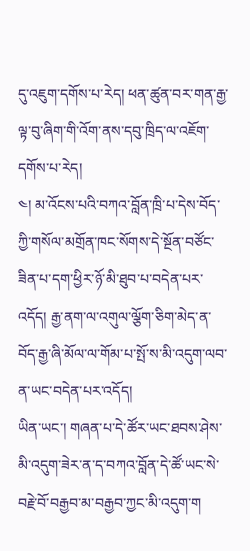དུ་འཇུག་དགོས་པ་རེད། ཕན་ཚུན་བར་གན་རྒྱ་ལྟ་བུ་ཞིག་གི་འོག་ནས་དབུ་ཁྲིད་ལ་འཇོག་དགོས་པ་རེད།
༤། མ་འོངས་པའི་བཀའ་བློན་ཁྲི་པ་དེས་བོད་ཀྱི་གསོལ་མགྲོན་ཁང་སོགས་དེ་སྔོན་བཙོང་ཟིན་པ་དག་ཕྱིར་ཉོ་མི་ཐུབ་པ་བདེན་པར་འདོད། རྒྱ་ནག་ལ་འགུལ་ལྕོག་ཅིག་མེད་ན་བོད་རྒྱ་ཞི་མོལ་ལ་གོམ་པ་སྤོ་ས་མི་འདུག་ལབ་ན་ཡང་བདེན་པར་འདོད།
ཡིན་ཡང་། གཞན་པ་དེ་ཚོར་ཡང་ཐབས་ཤེས་མི་འདུག་ཟེར་ན་ད་བཀའ་བློན་དེ་ཚོ་ཡང་སེ་བརྗེ་བོ་བརྒྱབ་མ་བརྒྱབ་ཀྱང་མི་འདུག་ག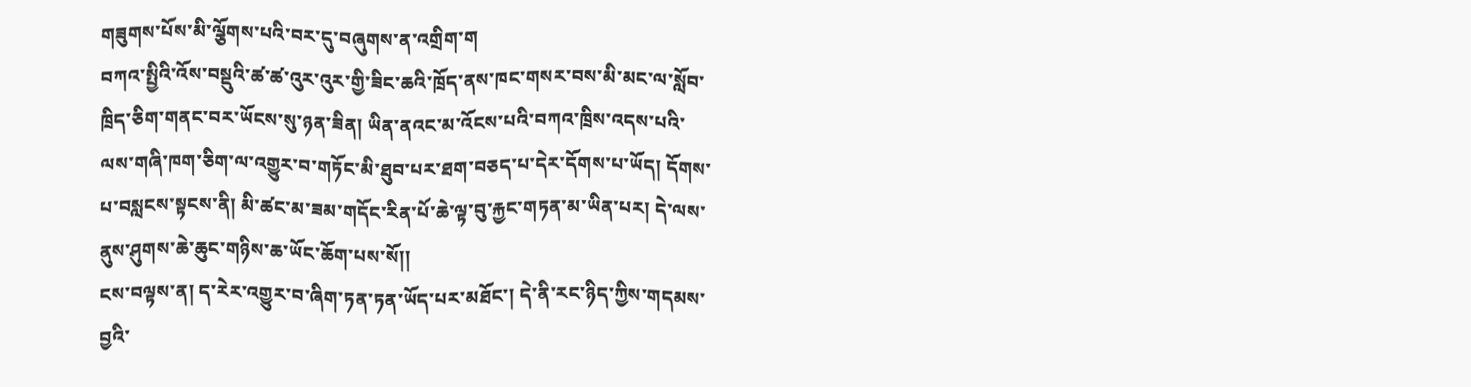གཟུགས་པོས་མི་ལྕོགས་པའི་བར་དུ་བཞུགས་ན་འགྲིག་ག
བཀའ་སྤྱིའི་འོས་བསྡུའི་ཚ་ཚ་འུར་འུར་གྱི་ཟིང་ཆའི་ཁྲོད་ནས་ཁང་གསར་བས་མི་མང་ལ་སློབ་ཁྲིད་ཅིག་གནང་བར་ཡོངས་སུ་ཉན་ཟིན། ཡིན་ནའང་མ་འོངས་པའི་བཀའ་ཁྲིས་འདས་པའི་ལས་གཞི་ཁག་ཅིག་ལ་འགྱུར་བ་གཏོང་མི་ཐུབ་པར་ཐག་བཅད་པ་དེར་དོགས་པ་ཡོད། དོགས་པ་བསླངས་སྟངས་ནི། མི་ཚང་མ་ཟམ་གདོང་རིན་པོ་ཆེ་ལྟ་བུ་རྐྱང་གཏན་མ་ཡིན་པར། དེ་ལས་ནུས་ཤུགས་ཆེ་ཆུང་གཉིས་ཆ་ཡོང་ཆོག་པས་སོ།།
ངས་བལྟས་ན། ད་རེར་འགྱུར་བ་ཞིག་ཏན་ཏན་ཡོད་པར་མཐོང་། དེ་ནི་རང་ཉིད་ཀྱིས་གདམས་བྱའི་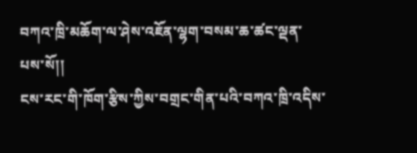བཀའ་ཁྲི་མཆོག་ལ་ཤེས་འཇོན་ལྷག་བསམ་ཆ་ཚང་ལྡན་པས་སོ།།
ངས་རང་གི་ཁོག་རྩིས་ཀྱིས་བགྲང་གིན་པའི་བཀའ་ཁྲི་འདིས་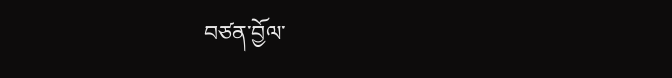བཙན་བྱོལ་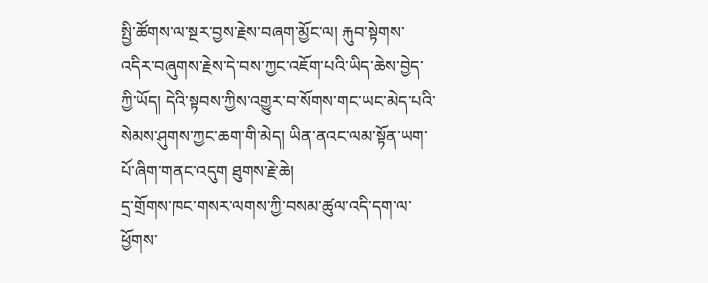སྤྱི་ཚོགས་ལ་སྔར་བྱས་རྗེས་བཞག་མྱོང་ལ། རྐུབ་སྟེགས་འདིར་བཞུགས་རྗེས་དེ་བས་ཀྱང་འཇོག་པའི་ཡིད་ཆེས་བྱེད་ཀྱི་ཡོད། དེའི་སྟབས་ཀྱིས་འགྱུར་བ་སོགས་གང་ཡང་མེད་པའི་སེམས་ཤུགས་ཀྱང་ཆག་གི་མེད། ཡིན་ནའང་ལམ་སྟོན་ཡག་པོ་ཞིག་གནང་འདུག ཐུགས་རྗེ་ཆེ།
དྲ་གྲོགས་ཁང་གསར་ལགས་ཀྱི་བསམ་ཚུལ་འདི་དག་ལ་ཕྱོགས་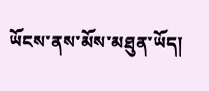ཡོངས་ནས་མོས་མཐུན་ཡོད།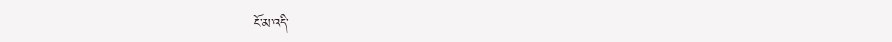ངོ་མ་འདི་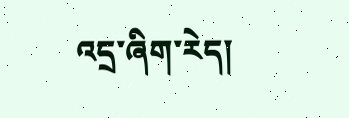འདྲ་ཞིག་རེད།